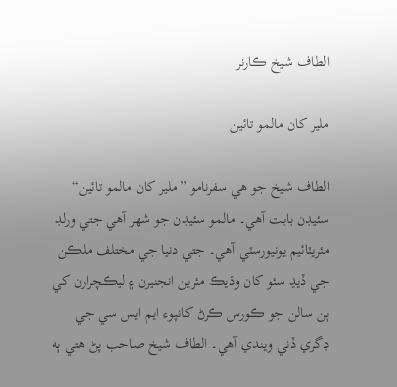الطاف شيخ ڪارنر

ملير کان مالمو تائين

الطاف شيخ جو هي سفرنامو ”ملير کان مالمو تائين“ سئيڊن بابت آهي۔ مالمو سئيڊن جو شهر آهي جتي ورلڊ مئريٽائيم يونيورسٽي آهي۔ جتي دنيا جي مختلف ملڪن جي ڏيڍ سئو کان وڌيڪ مئرين انجنيرن ۽ ليڪچرارن کي ٻن سالن جو ڪورس ڪرڻ کانپوء ايم ايس سي جي ڊگري ڏني ويندي آهي۔ الطاف شيخ صاحب پڻ هتي ٻه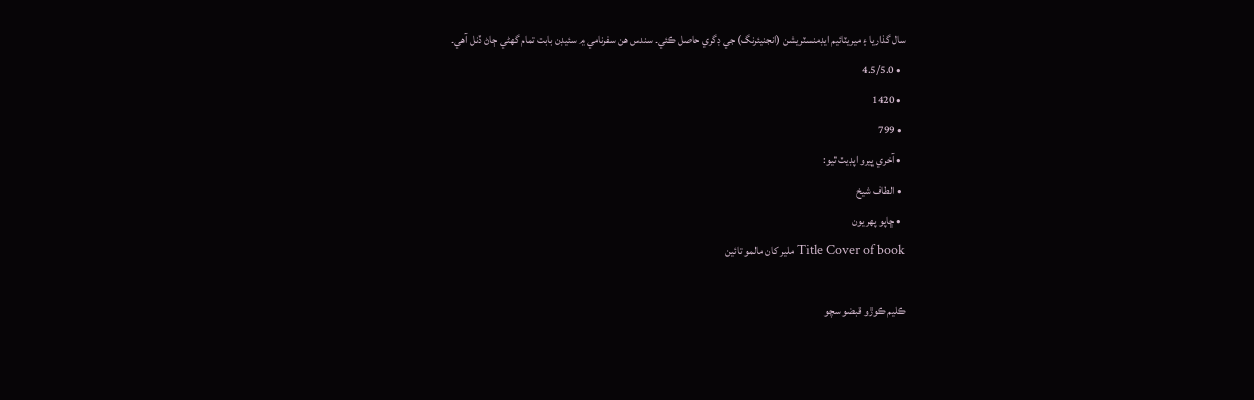سال گذاريا ۽ ميريٽائيم ايڊمنسٽريشن (انجنيئرنگ) جي ڊگري حاصل ڪئي۔ سندس هن سفرنامي ۾ سئيڊن بابت تمام گهڻي ڄاڻ ڏنل آهي۔
  • 4.5/5.0
  • 1420
  • 799
  • آخري ڀيرو اپڊيٽ ٿيو:
  • الطاف شيخ
  • ڇاپو پھريون
Title Cover of book ملير کان مالمو تائين

ڪليم ڪوڙو قبضو سچو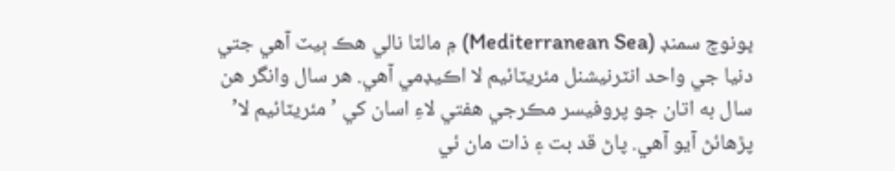ڀونوچ سمنڊ (Mediterranean Sea) ۾ مالٽا نالي هڪ ٻيٽ آهي جتي دنيا جي واحد انٽرنيشنل مئريٽائيم لا اڪيڊمي آهي. هر سال وانگر هن سال به اتان جو پروفيسر مڪرجي هفتي لاءِ اسان کي ’مئريٽائيم لا’ پڙهائڻ آيو آهي. پاڻ قد بت ۽ ذات مان ئي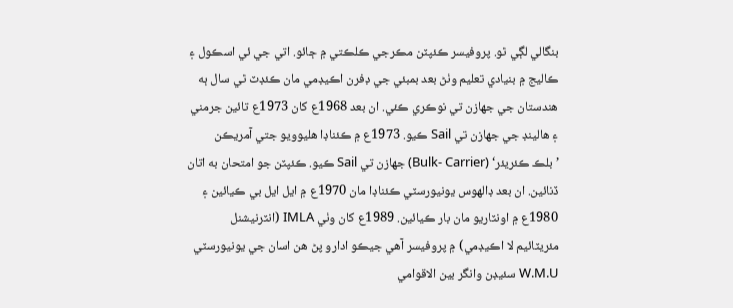بنگالي لڳي ٿو. پروفيسر ڪئپٽن مڪرجي ڪلڪتي ۾ ڄائو. اتي جي ئي اسڪول ۽ ڪاليج ۾ بنيادي تعليم وٺڻ بعد بمبئي جي ڊفرن اڪيڊمي مان ڪئڊٽ ٿي سال ٻه هندستان جي جهازن تي نوڪري ڪئي. ان بعد 1968ع کان 1973ع تائين جرمني ۽ هالينڊ جي جهازن تي Sail ڪيو. 1973ع ۾ ڪئناڊا هليوويو جتي آمريڪن ’بلڪ ڪئريئر‘ (Bulk- Carrier) جهازن تي Sail ڪيو. ڪئپٽن جو امتحان به اتان ڏنائين. ان بعد ڊالهوس يونيورسٽي ڪئناڊا مان 1970ع ۾ ايل ايل بي ڪيائين ۽ 1980ع ۾ اونٽاريو مان بار ڪيائين. 1989ع کان وٺي IMLA (انٽرنيشنل مئريٽائيم لا اڪيڊمي) ۾ پروفيسر آهي جيڪو ادارو پڻ هن اسان جي يونيورسٽي W.M.U سئيڊن وانگر بين الاقوامي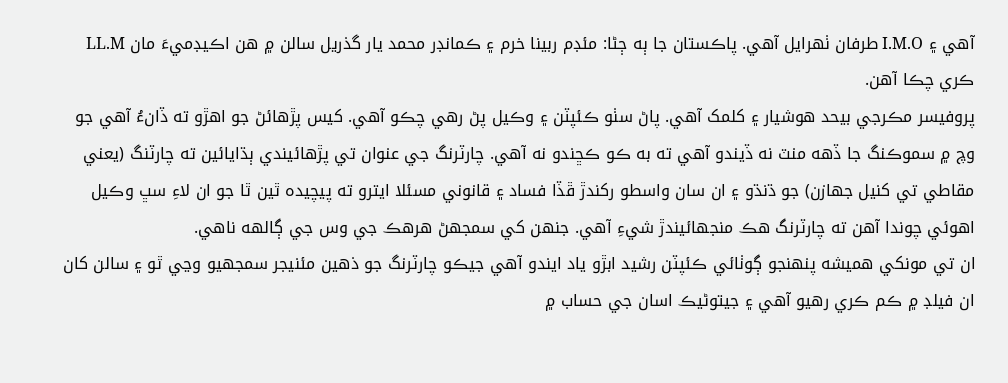آهي ۽ I.M.O طرفان ٺهرايل آهي. پاڪستان جا ٻه ڄڻا: مئڊم ربينا خرم ۽ ڪمانڊر محمد يار گذريل سالن ۾ هن اڪيڊميءَ مان LL.M ڪري چڪا آهن.
پروفيسر مڪرجي بيحد هوشيار ۽ کلمک آهي. پاڻ سٺو ڪئپٽن ۽ وڪيل پڻ رهي چڪو آهي. کيس پڙهائڻ جو اهڙو ته ڏانءُ آهي جو وچ ۾ سموڪنگ جا ڏهه منٽ نه ڏيندو آهي ته به ڪو ڪڇندو نه آهي. چارٽرنگ جي عنوان تي پڙهائيندي ٻڌايائين ته چارٽنگ (يعني مقاطي تي کنيل جهازن) جو ڌنڌو ۽ ان سان واسطو رکندڙ ڦڏا فساد ۽ قانوني مسئلا ايترو ته پيچيده ٿين ٿا جو ان لاءِ سڀ وڪيل اهوئي چوندا آهن ته چارٽرنگ هڪ منجهائيندڙ شيءِ آهي. جنهن کي سمجهڻ هرهڪ جي وس جي ڳالهه ناهي.
ان تي مونکي هميشه پنهنجو ڳوٺائي ڪئپٽن رشيد ابڙو ياد ايندو آهي جيڪو چارٽرنگ جو ذهين مئنيجر سمجهيو وڃي ٿو ۽ سالن کان ان فيلڊ ۾ ڪم ڪري رهيو آهي ۽ جيتوڻيڪ اسان جي حساب ۾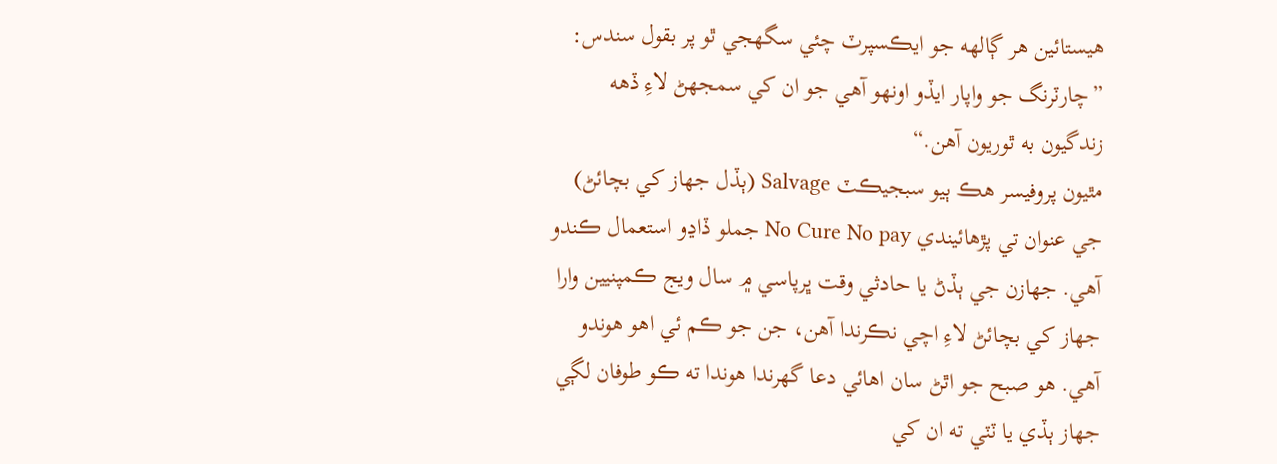هيستائين هر ڳالهه جو ايڪسپرٽ چئي سگهجي ٿو پر بقول سندس:
”چارٽرنگ جو واپار ايڏو اونهو آهي جو ان کي سمجهڻ لاءِ ڏهه زندگيون به ٿوريون آهن.“
مٿيون پروفيسر هڪ ٻيو سبجيڪٽ Salvage (ٻڏل جهاز کي بچائڻ) جي عنوان تي پڙهائيندي No Cure No pay جملو ڏاڍو استعمال ڪندو آهي. جهازن جي ٻڏڻ يا حادثي وقت ڀرپاسي ۾ سال ويج ڪمپنيين وارا جهاز کي بچائڻ لاءِ اچي نڪرندا آهن، جن جو ڪم ئي اهو هوندو آهي. هو صبح جو اٿڻ سان اهائي دعا گهرندا هوندا ته ڪو طوفان لڳي جهاز ٻڏي يا ٽٽي ته ان کي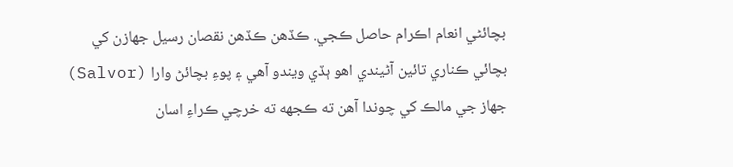بچائڻي انعام اڪرام حاصل ڪجي. ڪڏهن ڪڏهن نقصان رسيل جهازن کي بچائي ڪناري تائين آڻيندي اهو ٻڏي ويندو آهي ۽ پوءِ بچائڻ وارا (Salvor) جهاز جي مالڪ کي چوندا آهن ته ڪجهه ته خرچي ڪراءِ اسان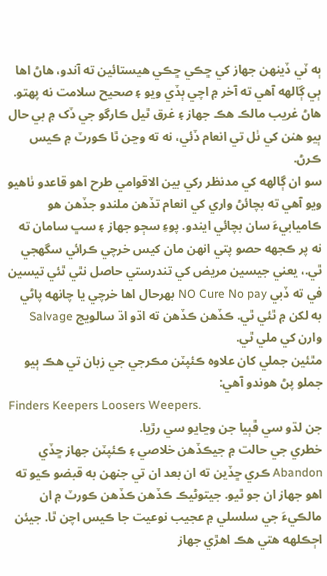ٻه ٽي ڏينهن جهاز کي ڇڪي ڇڪي هيستائين ته آندو، هاڻ اها ٻي ڳالهه آهي ته آخر ۾ اچي ٻڏي ويو ۽ صحيح سلامت نه پهتو. هاڻ غريب مالڪ هڪ جهاز ۽ غرق ٿيل ڪارگو جي ڏک ۾ بي حال ٻيو هنن کي ٺل تي انعام ڏئي، نه ته وڃن ٿا ڪورٽ ۾ ڪيس ڪرڻ.
سو ان ڳالهه کي مدنظر رکي بين الاقوامي طرح اهو قاعدو ٺاهيو ويو آهي ته بچائڻ واري کي انعام تڏهن ملندو جڏهن هو ڪاميابيءَ سان بچائي ايندو. پوءِ سڄو جهاز ۽ سڀ سامان ته نه پر ڪجهه حصو پتي انهن مان کيس خرچي ڪرائي سگهجي ٿي.، يعني جيسين مريض کي تندرستي حاصل نٿي ٿئي تيسين في ته ڏبي NO Cure No pay بهرحال اها خرچي يا چانهه پاڻي به لکن ۾ ٿئي ٿي. ڪڏهن ڪڏهن ته اڌو اڌ سالويج Salvage وارن کي ملي ٿي.
مٿئين جملي کان علاوه ڪئپٽن مڪرجي جي زبان تي هڪ ٻيو جملو پڻ هوندو آهي:
Finders Keepers Loosers Weepers.
جن لڌو سي ڦٻيا جن وڃايو سي رڙيا.
خطري جي حالت ۾ جيڪڏهن خلاصي ۽ ڪئپٽن جهاز ڇڏي Abandon ڪري ڇڏين ته ان بعد ان تي جنهن به قبضو ڪيو ته اهو جهاز ان جو ٿيو. جيتوڻيڪ ڪڏهن ڪڏهن ڪورٽ ۾ ان مالڪيءَ جي سلسلي ۾ عجيب نوعيت جا ڪيس اچن ٿا. جيئن اڄڪلهه هتي هڪ اهڙي جهاز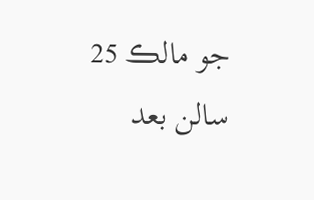جو مالڪ 25 سالن بعد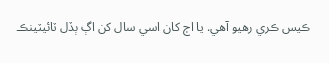ڪيس ڪري رهيو آهي. يا اڄ کان اسي سال کن اڳ ٻڏل ٽائيٽينڪ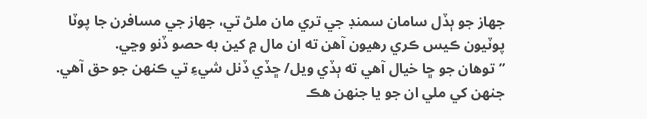جهاز جو ٻڏل سامان سمنڊ جي تري مان ملڻ تي، جهاز جي مسافرن جا پوٽا پوٽيون ڪيس ڪري رهيون آهن ته ان مال ۾ کين به حصو ڏنو وڃي.
”توهان جو ڇا خيال آهي ته ٻڏي ويل/ ڇڏي ڏنل شيءِ تي ڪنهن جو حق آهي. جنهن کي ملي ان جو يا جنهن هڪ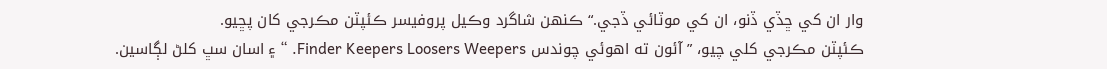وار ان کي ڇڏي ڏنو، ان کي موٽائي ڏجي.“ ڪنهن شاگرد وڪيل پروفيسر ڪئپٽن مڪرجي کان پڇيو.
ڪئپٽن مڪرجي کلي چيو، ”آئون ته اهوئي چوندس Finder Keepers Loosers Weepers. “ ۽ اسان سڀ کلڻ لڳاسين.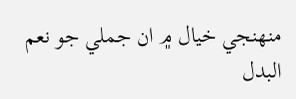منهنجي خيال ۾ ان جملي جو نعم البدل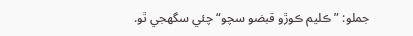جملو: ”ڪليم ڪوڙو قبضو سچو“ چئي سگهجي ٿو.